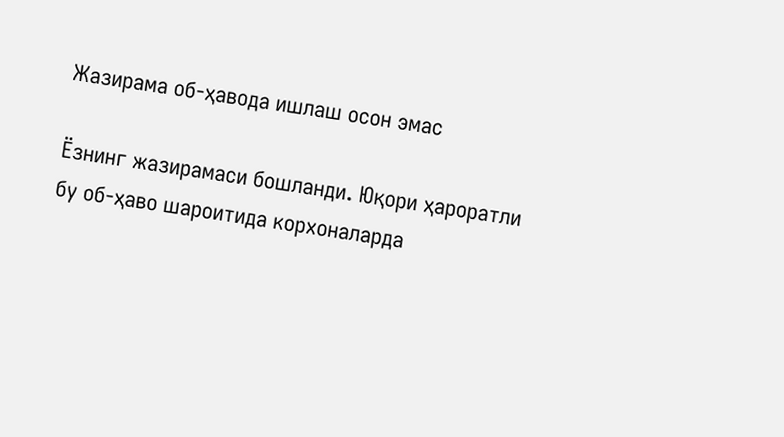Жазирама об-ҳавода ишлаш осон эмас

Ёзнинг жазирамаси бошланди. Юқори ҳароратли бу об-ҳаво шароитида корхоналарда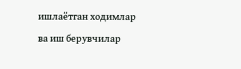ишлаётган ходимлар ва иш берувчилар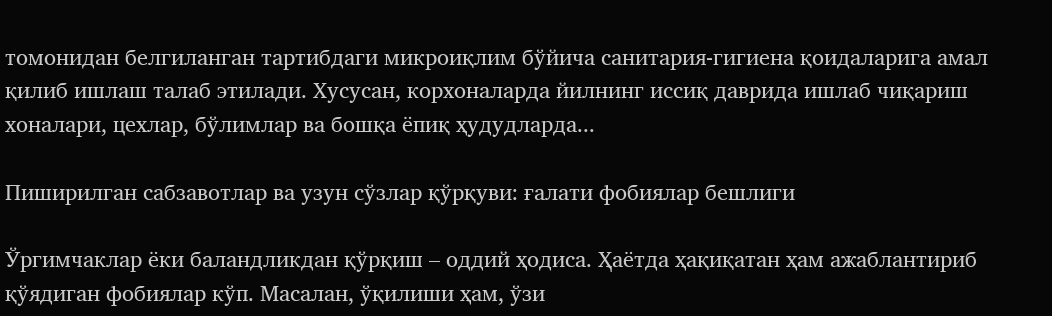томонидан белгиланган тартибдаги микроиқлим бўйича санитария-гигиена қоидаларига амал қилиб ишлаш талаб этилади. Хусусан, корхоналарда йилнинг иссиқ даврида ишлаб чиқариш хоналари, цехлар, бўлимлар ва бошқа ёпиқ ҳудудларда...

Пиширилган сабзавотлар ва узун сўзлар қўрқуви: ғалати фобиялар бешлиги

Ўргимчаклар ёки баландликдан қўрқиш – оддий ҳодиса. Ҳаётда ҳақиқатан ҳам ажаблантириб қўядиган фобиялар кўп. Масалан, ўқилиши ҳам, ўзи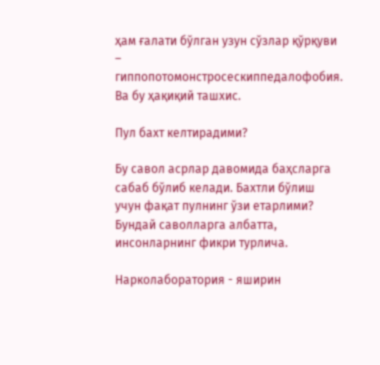ҳам ғалати бўлган узун сўзлар қўрқуви – гиппопотомонстросескиппедалофобия. Ва бу ҳақиқий ташхис.

Пул бахт келтирадими?

Бу савол асрлар давомида баҳсларга сабаб бўлиб келади. Бахтли бўлиш учун фақат пулнинг ўзи етарлими? Бундай саволларга албатта, инсонларнинг фикри турлича.

Нарколаборатория - яширин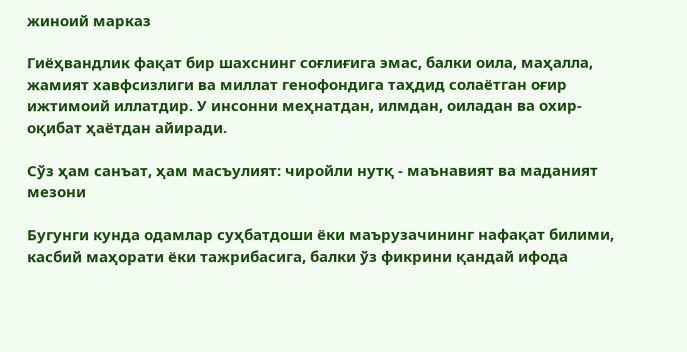жиноий марказ

Гиёҳвандлик фақат бир шахснинг соғлиғига эмас, балки оила, маҳалла, жамият хавфсизлиги ва миллат генофондига таҳдид солаётган оғир ижтимоий иллатдир. У инсонни меҳнатдан, илмдан, оиладан ва охир-оқибат ҳаётдан айиради.

Сўз ҳам санъат, ҳам масъулият: чиройли нутқ - маънавият ва маданият мезони

Бугунги кунда одамлар суҳбатдоши ёки маърузачининг нафақат билими, касбий маҳорати ёки тажрибасига, балки ўз фикрини қандай ифода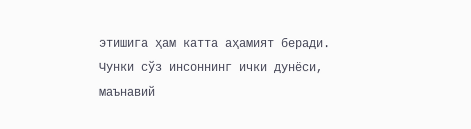этишига ҳам катта аҳамият беради. Чунки сўз инсоннинг ички дунёси, маънавий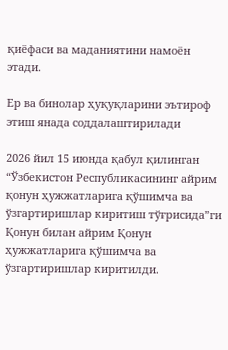қиёфаси ва маданиятини намоён этади.

Ер ва бинолар ҳуқуқларини эътироф этиш янада соддалаштирилади

2026 йил 15 июнда қабул қилинган “Ўзбекистон Республикасининг айрим қонун ҳужжатларига қўшимча ва ўзгартиришлар киритиш тўғрисида”ги Қонун билан айрим Қонун ҳужжатларига қўшимча ва ўзгартиришлар киритилди.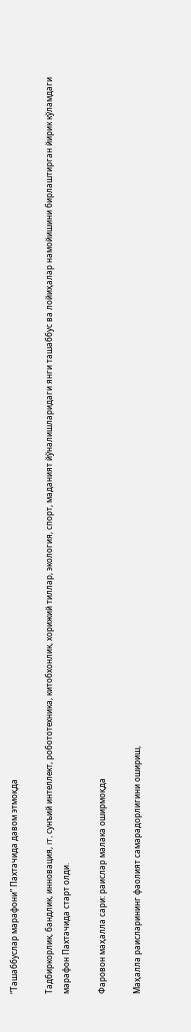“Ташаббуслар марафони” Пахтачида давом этмоқда

Тадбиркорлик, бандлик, инновация, IT, сунъий интеллект, робототехника, китобхонлик, хорижий тиллар, экология, спорт, маданият йўналишларидаги янги ташаббус ва лойиҳалар намойишини бирлаштирган йирик кўламдаги марафон Пахтачида старт олди.

Фаровон маҳалла сари: раислар малака оширмоқда

Маҳалла раисларининг фаолият самарадорлигини ошириш,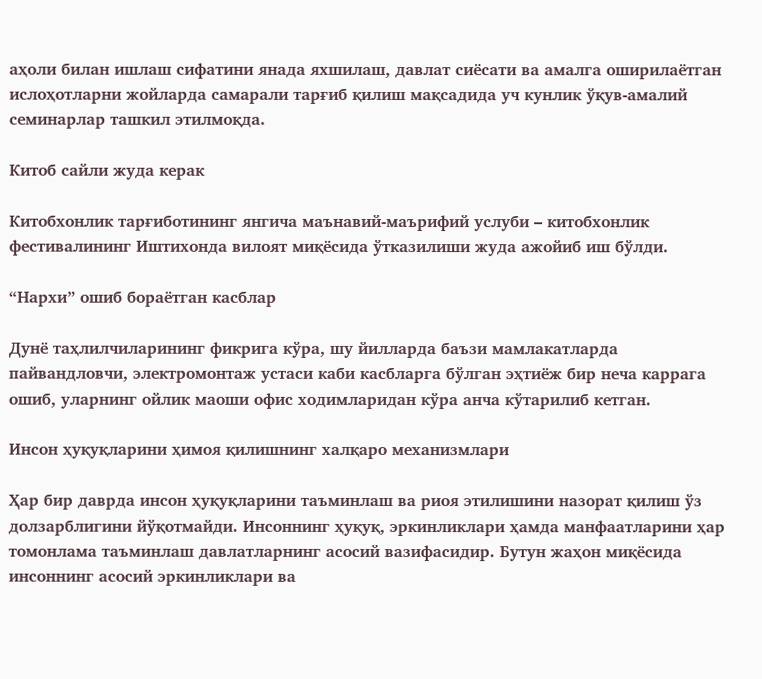аҳоли билан ишлаш сифатини янада яхшилаш, давлат сиёсати ва амалга оширилаётган ислоҳотларни жойларда самарали тарғиб қилиш мақсадида уч кунлик ўқув-амалий семинарлар ташкил этилмоқда.

Китоб сайли жуда керак

Китобхонлик тарғиботининг янгича маънавий-маърифий услуби – китобхонлик фестивалининг Иштихонда вилоят миқёсида ўтказилиши жуда ажойиб иш бўлди.

“Нархи” ошиб бораётган касблар

Дунё таҳлилчиларининг фикрига кўра, шу йилларда баъзи мамлакатларда пайвандловчи, электромонтаж устаси каби касбларга бўлган эҳтиёж бир неча каррага ошиб, уларнинг ойлик маоши офис ходимларидан кўра анча кўтарилиб кетган.

Инсон ҳуқуқларини ҳимоя қилишнинг халқаро механизмлари

Ҳар бир даврда инсон ҳуқуқларини таъминлаш ва риоя этилишини назорат қилиш ўз долзарблигини йўқотмайди. Инсоннинг ҳуқуқ, эркинликлари ҳамда манфаатларини ҳар томонлама таъминлаш давлатларнинг асосий вазифасидир. Бутун жаҳон миқёсида инсоннинг асосий эркинликлари ва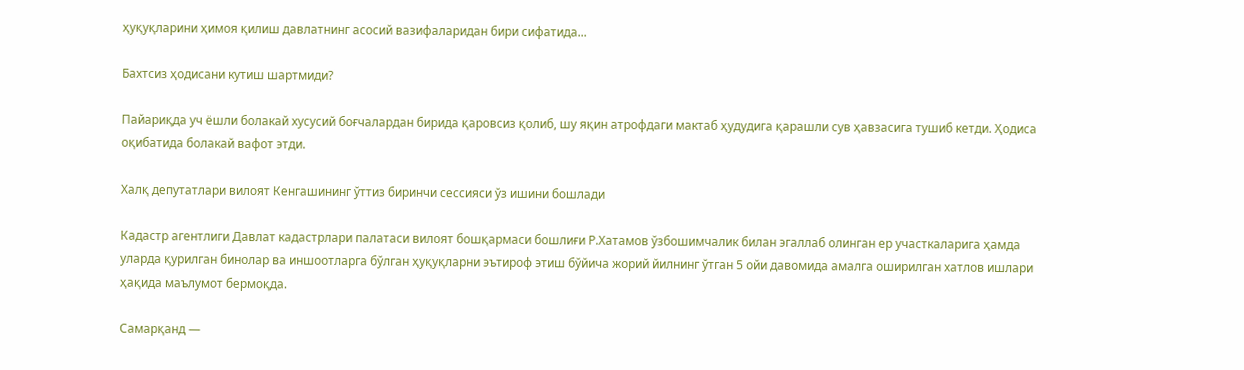ҳуқуқларини ҳимоя қилиш давлатнинг асосий вазифаларидан бири сифатида...

Бахтсиз ҳодисани кутиш шартмиди?

Пайариқда уч ёшли болакай хусусий боғчалардан бирида қаровсиз қолиб, шу яқин атрофдаги мактаб ҳудудига қарашли сув ҳавзасига тушиб кетди. Ҳодиса оқибатида болакай вафот этди.

Халқ депутатлари вилоят Кенгашининг ўттиз биринчи сессияси ўз ишини бошлади

Кадастр агентлиги Давлат кадастрлари палатаси вилоят бошқармаси бошлиғи Р.Хатамов ўзбошимчалик билан эгаллаб олинган ер участкаларига ҳамда уларда қурилган бинолар ва иншоотларга бўлган ҳуқуқларни эътироф этиш бўйича жорий йилнинг ўтган 5 ойи давомида амалга оширилган хатлов ишлари ҳақида маълумот бермоқда.

Самарқанд —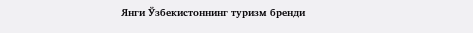Янги Ўзбекистоннинг туризм бренди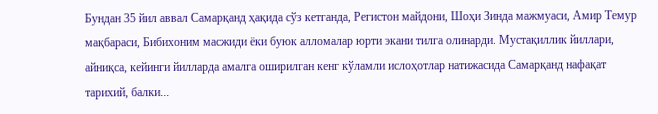Бундан 35 йил аввал Самарқанд ҳақида сўз кетганда, Регистон майдони, Шоҳи Зинда мажмуаси, Амир Темур мақбараси, Бибихоним масжиди ёки буюк алломалар юрти экани тилга олинарди. Мустақиллик йиллари, айниқса, кейинги йилларда амалга оширилган кенг кўламли ислоҳотлар натижасида Самарқанд нафақат тарихий, балки...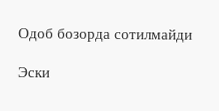Одоб бозорда сотилмайди

Эски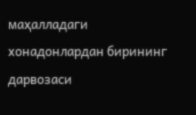маҳалладаги хонадонлардан бирининг дарвозаси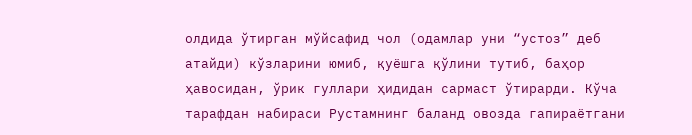олдида ўтирган мўйсафид чол (одамлар уни “устоз” деб атайди) кўзларини юмиб, қуёшга қўлини тутиб, баҳор ҳавосидан, ўрик гуллари ҳидидан сармаст ўтирарди. Кўча тарафдан набираси Рустамнинг баланд овозда гапираётгани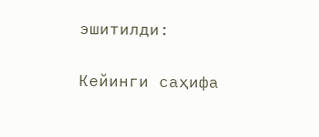эшитилди:

Кейинги саҳифа